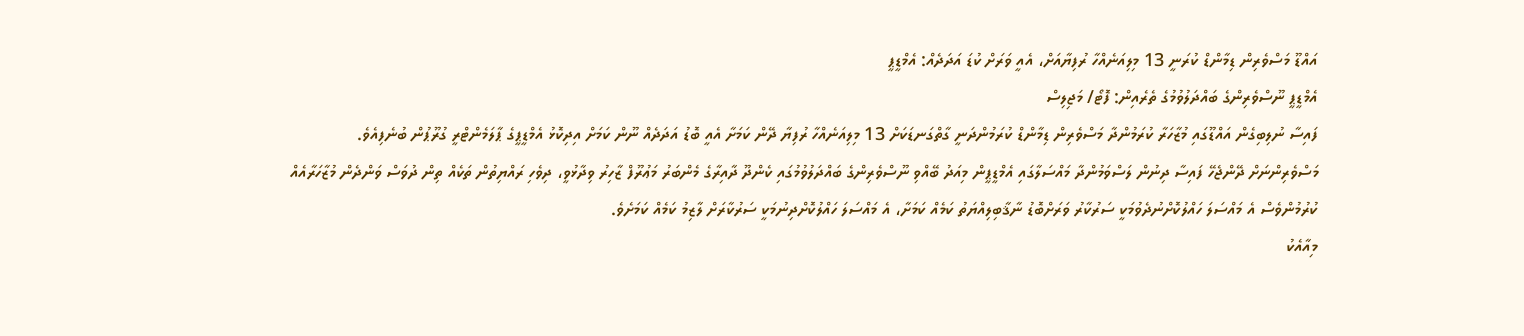އައްޑޫ މަސްވެރިން ޑިމާންޑް ކުރަނީ 13 މިލިއަނެއްހާ ރުފިޔާއަށް، އެއީ ވަރަށް ކުޑަ އަދަދެއް: އެމްޑީޕީ
އެމްޑީޕީ ނޫސްވެރިންގެ ބައްދަލުވުމުގެ ތެރެއިން: ފޮޓޯ/ މަޖިލިސް
ފައިސާ ނުލިބިގެން އައްޑޫގައި މުޒާހަރާ ކުރަމުންދާ މަސްވެރިން ޑިމާންޑް ކުރަމުންދަނީ ގާތްގަނޑަކަށް 13 މިލިއަނެއްހާ ރުފިޔާ ދޭން ކަމަށާ އެއީ ބޮޑު އަދަދެއް ނޫން ކަމަށް އިދިކޮޅު އެމްޑީޕީގެ ޕާލަމެންޓްރީ ގުރޫޕުން ބުނެފިއެވެ.
މަސްވެރިންނަށް ދޭންޖެހޭ ފައިސާ ދިނުން ލަސްވަމުންދާ މައްސަލާގައި އެމްޑީޕީން މިއަދު ބޭއްވި ނޫސްވެރިންގެ ބައްދަލުވުމުގައި ކެންދޫ ދާއިރާގެ މެންބަރު މަޢުރޫފް ޒާހިރު ވިދާޅުވީ، ދިވެހި ރައްޔިތުން ތަކެއް ތިން ދުވަސް ވަންދެން މުޒާހަރާއެއް ކުރުމުންވެސް އެ މައްސަލަ ހައްލުކޮށްނުދެވުމަކީ ސަރުކާރު ވަރަށްބޮޑު ނާޤާބިލިއްޔަތު ކަމެއް ކަމަށާ، އެ މައްސަލަ ހައްލުކޮށްދިނުމަކީ ސަރުކާރަށް ލާޒިމު ކަމެއް ކަމަށެވެ.
މިއާއެކު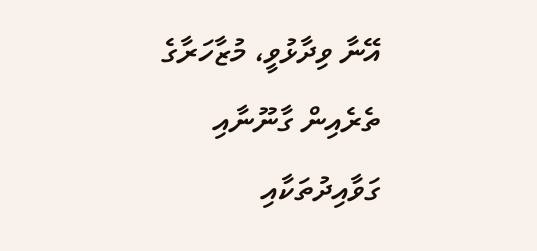އޭނާ ވިދާޅުވީ، މުޒާހަރާގެ ތެރެއިން ގާނޫނާއި ގަވާއިދުތަކާއި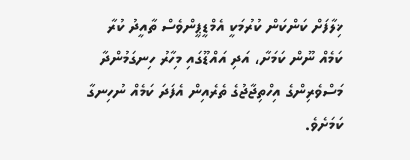ޚިލާފަށް ކަންކަން ކުރުމަކީ އެމްޑީޕީންވެސް ތާއީދު ކުރާ ކަމެއް ނޫން ކަމަށާ، އަދި އައްޑޫގައި މިހާރު ހިނގަމުންދާ މަސްވެރިންގެ އިހްތިޖާޖުގެ ތެރެއިން އެފަދަ ކަމެއް ނުހިނގާ ކަމަށެވެ.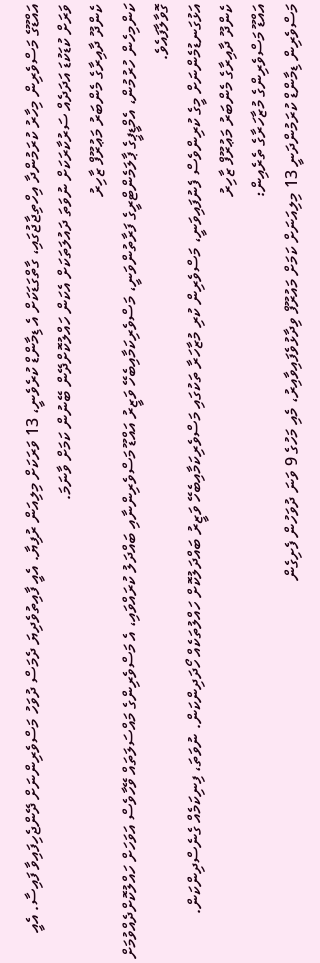އައްޑޫގެ މަސްވެރިން މިހާރު ކުރަމުންދާ އިހްތިޖާޖުގައި، ގާތްގަޑަކަށް އެ ޑިމާންޑް ކުރެވެނީ، 13 ވަރަކަށް މިލިއަން ރުފިޔާ. އެއީ ފާއިތުވެދިޔަ ދެމަސް ދުވަހު މަސްވެރިންނަށް ދޭންޖެހިފައިވާ ފައިސާ. އެއީ ވަރަށް ކުޑަކުޑަ އަދަދެއް ސަރުކާރަކަށް ނުވަތަ ދައުލަތަކަށް އެކަން ހައްލުކޮށްދޭން ބޭނުން ކަމަށް ވާނަމަ.
ކެންދޫ ދާއިރާގެ މެންބަރު މަޢުރޫފް ޒާހިރު
ކަންމިހެން ހުރުމުން، އެމްޑީޕީގެ ޕާލަމެންޓްރީގެ ފަރާތުންވަނީ، މަސްވެރިކަމާއިބެހޭ ވަޒީރު އައްޑޫ މަސްވެރިންނާއި ބައްދަލު ކުރައްވައި، އެ މަސްވެރިންގެ މައްސަލަތައް ވޭހާވެސް އަވަހަށް ހައްލުކޮށްދެއްވުމަށް ގޮވާލާފައެވެ.
އަޅުގަނޑުމެންނަށް މީގެ ކުރިންވެސް ފެނުފައިވަނީ، މަސްވެރިން ކުރި މުޒާހަރާ ތަކުގައި މަސްވެރިކަމާއިބެހޭ ވަޒީރު ބައްދަލުކޮށް ހައްލުތަކެއް ހޯދަދިންކަން. ނުވަތަ، ފިނިކަމެއް ގެނެސްދިންކަން.
ކެންދޫ ދާއިރާގެ މެންބަރު މަޢުރޫފް ޒާހިރު
އައްޑޫ މަސްވެރިންގެ މުޒާހަރާގެ ތެރެއިން:
މަސްވެރިން ޑިމާންޑް ކުރަމުންދަނީ 13 މިލިއަނަށް ކަމަށް މައުރޫފް ވިދާޅުވެފައިވާއިރު، މެއި މަހުގެ 9 ވަނަ ދުވަހުން ފެށިގެން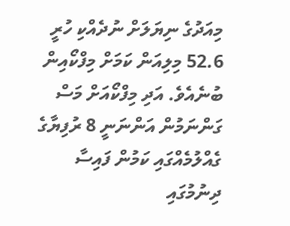މިއަދުގެ ނިޔަލަށް ނުދެއްކި ހުރީ 52.6 މިލިއަން ކަމަށް މިފްކޯއިން ބުނެއެވެ. އަދި މިފްކޯއަށް މަސް ގަންނަމުން އަންނަނީ 8 ރުފިޔާގެ ގެއްލުމެއްގައި ކަމުން ފައިސާ ދިނުމުގައި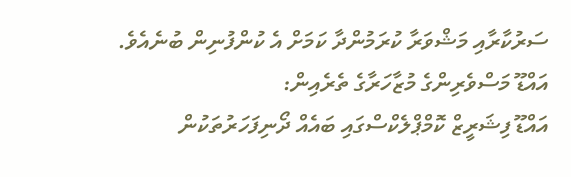ސަރުކާރާއި މަޝްވަރާ ކުރަމުންދާ ކަމަށް އެ ކުންފުނިން ބުނެއެވެ.
އައްޑޫ މަސްވެރިންގެ މުޒާހަރާގެ ތެރެއިން:
އައްޑޫ ފިޝަރީޒް ކޮމްޕްލެކްސްގައި ބައެއް ދޯނިފަހަރުތަކުން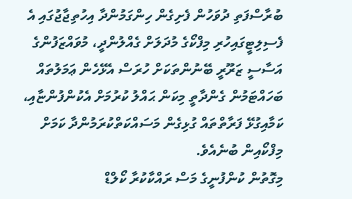ބުރާސްފަތި ދުވަހުން ފެށިގެން ހިންގަމުންދާ އިހުތިޖާޖުގައި އެ ފެސިލިޓީގައިހުރި މިފްކޯގެ މުދަލަށް ގެއްލުންދީ، މުވައްޒަފުންގެ އަސާސީ ޒަރޫރީ ބޭނުންތަކަށް ހުރަސް އެޅޭހެން ޢަމަލުތައް ބަހައްޓަމުން ގެންދާތީ މިކަން ޙައްލު ކުރުމަށް އެކުންފުންޏާއި، ކަމާއިގުޅޭ ފަރާތްތައް ގުޅިގެން މަސައްކަތްކުރަމުންދާ ކަމަށް މިފްކޯއިން ބުނެއެވެ.
މިގޮތުން ކުންފުނީގެ މަސް ރައްކާކުރާ ކޯލްޑް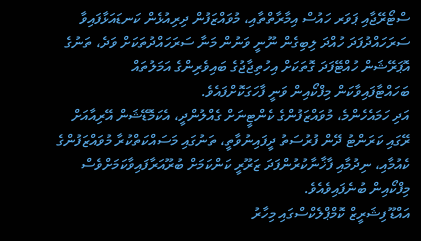ސްޓޯރޭޖާއި ޕަވަރ ހައުސް އިމާރާތްތާއި، މުވައްޒަފުން ދިރިއުޅެން ކަނޑައަޅާފައިވާ ސަރަހައްދުފަދަ ހުއްދަ ލިބިގެން ނޫނީ ވަނުން މަނާ ސަރަހައްދުތަކަށް ވަދެ، ތަނުގެ އޮޕަރޭޝަން ހުއްޓޭފަދަ ގޮތަކަށް އިހުތިޖާޖުގެ ބައިވެރިންގެ އަމަލުތައް ބަހައްޓާފައިވާކަން މިފްކޯއިން ވަނީ ފާހަގަކޮށްފައެވެ.
އަދި ހަމައެހެންމެ، މުވައްޒަފުންގެ ކެންޓީނަށް ގެއްލުންދީ، އެކަމޮޑޭޝަން އޭރިއާއަށް ރޭގައި ކަރަންޓު ދޭން ފުރުސަތު ދީފައިނުވާތީ، ތަނުގައި މަސައްކަތްކުރާ މުވައްޒަފުންގެ ކެއުމާއި، ނިދުމާއި ފާޚާނާކުރުންފަދަ ޒަރޫރީ ކަންކަމަށް ބުރޫއަރާފައިވާކަމަށްވެސް މިފްކޯއިން ބުނެފައިވެއެވެ.
އައްޑޫ ފިޝަރީޒް ކޮމްޕްލެކްސްގައި މިހާރު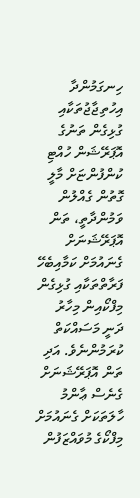ހިނގަމުންދާ އިހުތިޖާޖުތަކާއި ގުޅިގެން ތަނުގެ އޮޕަރޭޝަން ހުއްޓި ކުންފުންޏަށް މާލީ ގޮތުން ގެއްލުން ވަމުންދާތީ، ތަން އޮޕަރޭޝަނަށް ގެނައުމަށް ކަމާއިބެހޭ ފަރާތްތަކާއި ގުޅިގެން މިފްކޯއިން މިހާރު ދަނީ މަސައްކަތް ކުރަމުންނެވެ. އަދި ތަން އޮޕަރޭޝަނަށް ގެނެސް ޢާންމު ހާލަތަކަށް ގެނައުމަށް މިފްކޯގެ މުވައްޒަފުން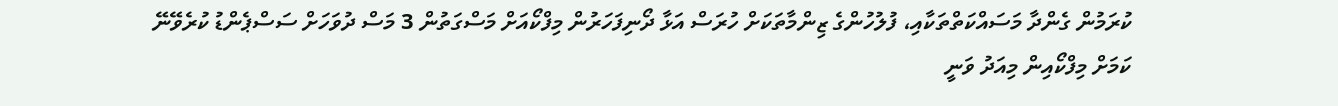ކުރަމުން ގެންދާ މަސައްކަތްތަކާއި، ފުލުހުންގެ ޒިންމާތަކަށް ހުރަސް އަޅާ ދޯނިފަހަރުން މިފްކޯއަށް މަސްގަތުން 3 މަސް ދުވަހަށް ސަސްޕެންޑު ކުރެވޭނޭ ކަމަށް މިފްކޯއިން މިއަދު ވަނީ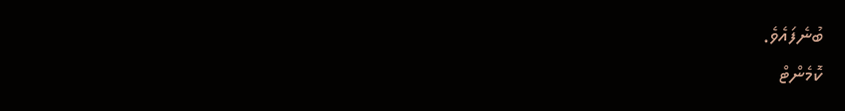ބުނެފައެވެ.
ކޮމެންޓް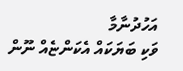އަހުދުނާމާ
ވަކި ބަޔަކައް އެކަންޏެއް ނޫން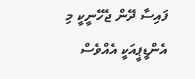ފައިސާ ދޭން ޖެހޭނީކީ މި އެންޑީޕީއަކީ އެއްވެސް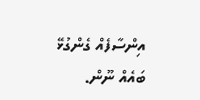އިންސާފެއް ގެންގުޅޭ ބައެއް ނޫން.